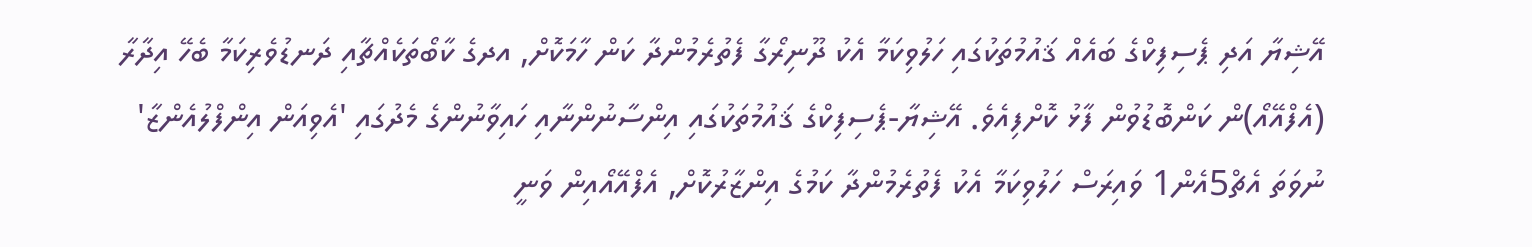އޭޝިޔާ އަދި ޕެސިފިކްގެ ބައެއް ޤައުމުތަކުގައި ހަލުވިކަމާ އެކު ދޫނިރޯގާ ފެތުރެމުންދާ ކަން ހާމަކޮށް, އދގެ ކާބޯތަކެއްޗާއި ދަނޑުވެރިކަމާ ބެހޭ އިދާރާ (އެފްއޭއޯ)ން ކަންބޮޑުވުން ފާޅު ކޮށްފިއެވެ. އޭޝިޔާ-ޕެސިފިކްގެ ޤައުމުތަކުގައި އިންސާނުންނާއި ހައިވާނުންގެ މެދުގައި 'އެވިއަން އިންފްލުއެންޒާ' ނުވަތަ އެޗް5އެން1 ވައިރަސް ހަލުވިކަމާ އެކު ފެތުރެމުންދާ ކަމުގެ އިންޒާރުކޮށް, އެފްއޭއޯއިން ވަނީ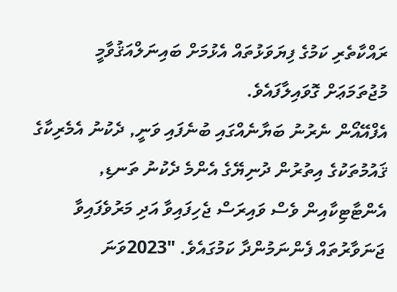ރައްކާތެރި ކަމުގެ ފިޔަވަޅުތައް އެޅުމަށް ބައިނަލްއަޤުވާމީ މުޖުތަމަޢަށް ގޮވައިލާފައެވެ.
އެފްއޭއޯން ނެރުނު ބަޔާނެއްގައި ބުނެފައި ވަނީ, ދެކުނު އެމެރިކާގެ ޤައުމުތަކުގެ އިތުރުން ދުނިޔޭގެ އެންމެ ދެކުނު ތަނޑި, އެންޓާޓިކާއިން ވެސް ވައިރަސް ޖެހިފައިވާ އަދި މަރުވެފައިވާ ޖަނަވާރުތައް ފެންނަމުންދާ ކަމުގައެވެ. "2023ވަނަ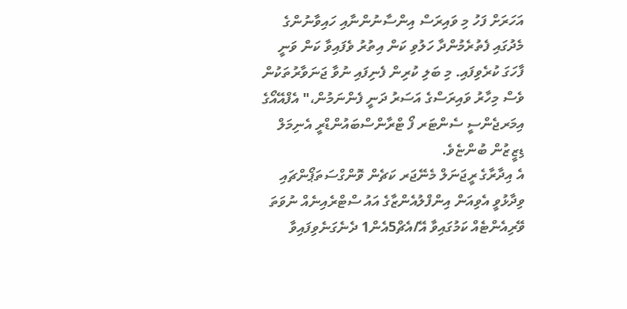އަހަރަށް ފަހު މި ވައިރަސް އިންސާނުންނާއި ހައިވާނުންގެ މެދުގައި ފެތުރެމުންދާ ހަލުވި ކަން އިތުރު ވެފައިވާ ކަން ވަނީ ފާހަގަ ކުރެވިފައި. މި ބަލި ކުރިން ފެނިފައި ނުވާ ޖަނަވާރުތަކުން ވެސް މިހާރު ވައިރަސްގެ އަސަރު ދަނީ ފެންނަމުން،" އެފްއޭއޯގެ އިމަރޖެންސީ ސެންޓަރ ފޯ ޓްރާންސްބައުންޑްރީ އެނިމަލް ޑިޒީޒުން ބުންޏެވެ.
އެ އިދާރާގެ ރީޖަނަލް މެނޭޖަރ ކަޗެން ވޮންގްސަތަޕޯންޗައި ވިދާޅުވީ އެވިއަން އިންފްލުއެންޒާގެ އައު ސްޓްރެއިނެއް ނުވަތަ ވޭރިއެންޓެއް ކަމުގައިވާ އޭ/އެޗް5އެން1 ދެނެގަނެވިފައިވާ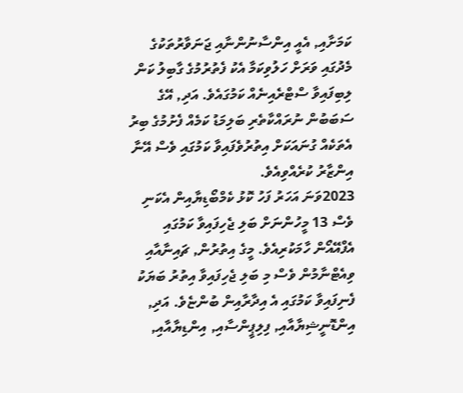ކަމަށާއި, އެއީ އިންސާނުންނާއި ޖަނަވާރުތަކުގެ މެދުގައި ވަރަށް ހަލުވިކަމާ އެކު ފެތުރުމުގެ ގާބިލު ކަން ލިބިފައިވާ ސްޓްރެއިނެއް ކަމުގައެވެ. އަދި, އޭގެ ސަބަބުން ނުރައްކާތެރި ބަލިމަޑު ކަމެއް ފެށުމުގެ ބިރު އެތަކެއް ގުނައަކަށް އިތުރުވެފައިވާ ކަމުގައި ވެސް އޭނާ އިންޒާރު ކުރެއްވިއެވެ.
2023ވަނަ އަހަރު ފަހު ކޮޅު ކެމްބޯޑިޔާއިން އެކަނި ވެސް 13 މީހުންނަށް ބަލި ޖެހިފައިވާ ކަމުގައި އެފްއޭއޯން ހާމަކުރިއެވެ. މީގެ އިތުރުން, ޗައިނާއާއި ވިއެޓްނާމުން ވެސް މި ބަލި ޖެހިފައިވާ އިތުރު ބަޔަކު ފެނިފައިވާ ކަމުގައި އެ އިދާރާއިން ބުންޏެވެ. އަދި, އިންޑޮނީޝިޔާއާއި, ފިލިޕީންސާއި, އިންޑިޔާއާއި,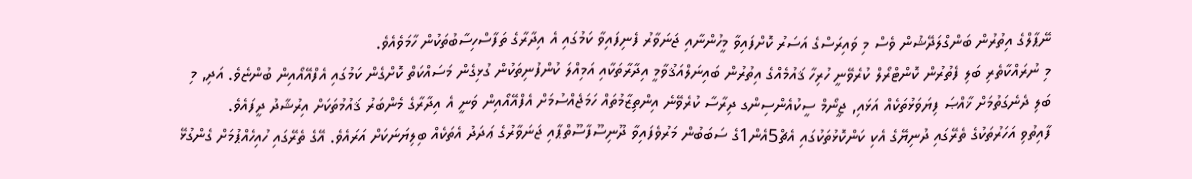ނޭޕާލްގެ އިތުރުން ބަންގްލަދޭޝުން ވެސް މި ވައިރަސްގެ އަސަރު ކޮށްފައިވާ މީހުންނާއި ޖަނަވާރު ފެނިފައިވާ ކަމުގައި އެ އިދާރާގެ ތަފާސްހިސާބުތަކުން ހާމަވެއެވެ.
މި ނުރައްކާތެރި ބަލި ފެތުރުން ކޮންޓްރޯލް ކުރެވޭނީ ހުރިހާ ޤައުމެއްގެ އިތުރުން ބައިނަލްއަޤުވާމީ އިދާރާތަކާއި އަމިއްލަ ކުންފުނިތަކުން ގުޅިގެން މަސައްކަތް ކޮށްގެން ކަމުގައި އެފްއޭއޯއިން ބުންޏެވެ. އަދި, މި ބަލި ދެނެގަތުމަށް ޚާއްޞަ ފިޔަވަޅުތަކެއް އަޅައި, ޖީނޯމް ސީކުއެންސިންގ ދިރާސާ ކުރެވޭނެ އިންތިޒާމުތައް ހަމަޖެއްސުމަށް އެފްއޭއޯއިން ވަނީ އެ އިދާރާގެ މެންބަރު ޤައުމުތަކަށް އިރުޝާދު ދީފައެވެ.
ފާއިތުވި އަހަރުތަކުގެ ތެރޭގައި ދުނިޔޭގެ އެކި ކަންކޮޅުތަކުގައި އެޗް5އެން1ގެ ސަބަބުން މަރުވެފައިވާ ދޫނިސޫފާސޫތްޕާއި ޖަނަވާރުގެ ޢަދަދު އެތަކެއް ބިލިޔަނަކަށް އަރައެވެ. އޭގެ ތެރޭގައި ހުއިހެއްޕުމަށް ގެންގުޅޭ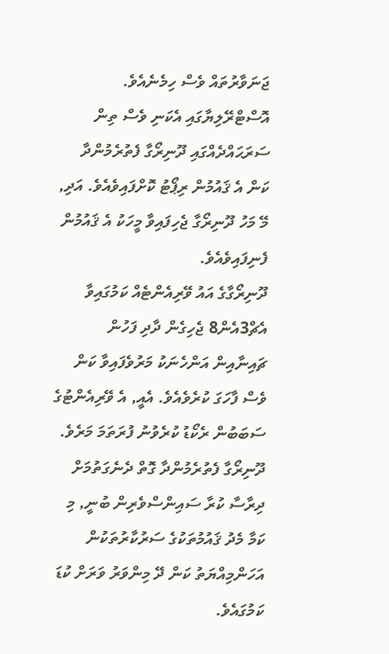ޖަނަވާރުތައް ވެސް ހިމެނެއެވެ. އޮސްޓްރޭލިޔާގައި އެކަނި ވެސް ތިން ސަރަޙައްދެއްގައި ދޫނިރޯގާ ފެތުރެމުންދާ ކަން އެ ޤައުމުން ރިޕޯޓު ކޮށްފައިވެއެވެ. އަދި, މޭ މަހު ދޫނިރޯގާ ޖެހިފައިވާ މީހަކު އެ ޤައުމުން ފެނިފައިވެއެވެ.
ދޫނިރޯގާގެ އައު ވޭރިއެންޓެއް ކަމުގައިވާ އެޗް3އެން8 ޖެހިގެން ދާދި ފަހުން ޗައިނާއިން އަންހެނަކު މަރުވެފައިވާ ކަން ވެސް ފާހަގަ ކުރެވެއެވެ. އެއީ, އެ ވޭރިއެންޓުގެ ސަބަބުން ރެކޯޑު ކުރެވުނު ފުރަތަމަ މަރެވެ. ދޫނިރޯގާ ފެތުރެމުންދާ ގޮތް ދެނެގަތުމަށް ދިރާސާ ކުރާ ސައިންސްވެރިން ބުނީ, މި ކަމާ މެދު ޤައުމުތަކުގެ ސަރުކާރުތަކުން އަހަންމިއްޔަތު ކަން ދޭ މިންވަރު ވަރަށް ކުޑަ ކަމުގައެވެ.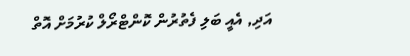އަދި, އެއީ ބަލި ފެތުރުން ކޮންޓްރޯލް ކުރުމަށް އޮތް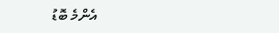އެންމެ ބޮޑު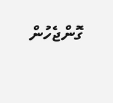ގޮންޖެހުން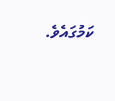ކަމުގައެވެ.